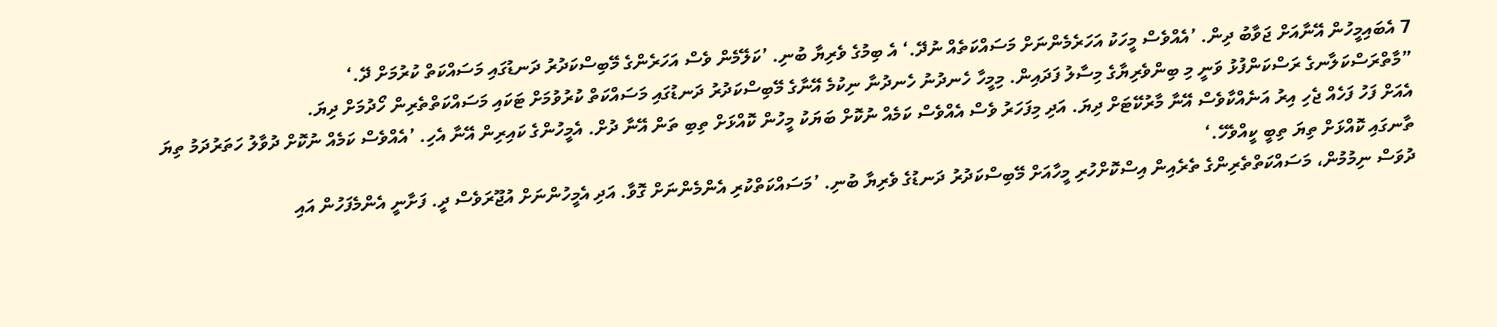7 އެބައިމީހުން އޭނާއަށް ޖަވާބު ދިން. ’އެއްވެސް މީހަކު އަހަރެމެންނަށް މަސައްކަތެއް ނުދޭ.‘ އެ ބިމުގެ ވެރިޔާ ބުނި. ’ކަލޭމެން ވެސް އަހަރެންގެ މޭބިސްކަދުރު ދަނޑުގައި މަސައްކަތް ކުރުމަށް ދޭ.‘
”މާތްރަސްކަލާނގެ ރަސްކަންފުޅު ވަނީ މި ބިންވެރިޔާގެ މިސާލު ފަދައިން. މިމީހާ ހެނދުނު ހެނދުނާ ނިކުމެ އޭނާގެ މޭބިސްކަދުރު ދަނޑުގައި މަސައްކަތް ކުރުވުމަށް ޓަކައި މަސައްކަތްތެރިން ހޯދުމަށް ދިޔަ.
އެއަށް ފަހު ފަހެއް ޖެހި އިރު އަނެއްކާވެސް އޭނާ މާރުކޭޓަށް ދިޔަ. އަދި މިފަހަރު ވެސް އެއްވެސް ކަމެއް ނުކޮށް ބަޔަކު މީހުން ކޮއްޅަށް ތިބި ތަން އޭނާ ދުށް. އެމީހުންގެ ކައިރިން އޭނާ އެހި. ’އެއްވެސް ކަމެއް ނުކޮށް ދުވާލު ހަތަރުދަމު ތިޔަ ތާނގައި ކޮއްޅަށް ތިޔަ ތިބީ ކީއްވެހޭ.‘
ދުވަސް ނިމުމުން، މަސައްކަތްތެރިންގެ ތެރެއިން އިސްކޮށްހުރި މީހާއަށް މޭބިސްކަދުރު ދަނޑުގެ ވެރިޔާ ބުނި. ’މަސައްކަތްކުރި އެންމެންނަށް ގޮވާ. އަދި އެމީހުންނަށް އުޖޫރަވެސް ދީ. ފަށާނީ އެންމެފަހުން އައި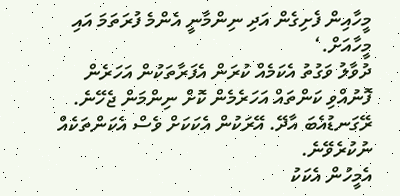މީހާއިން ފެށިގެން އަދި ނިންމާނީ އެންމެ ފުރަތަމަ އައި މީހާއަށް.‘
ދުވާލު ވަގުތު އެކަމެއް ކުރަން އެފަރާތަކުން އަހަރެން ފޮނުއްވި ކަންތައް އަހަރެމެން ކޮށް ނިންމަން ޖެހޭނެ. ރޭގަނޑުއެބަ އާދޭ. އޭރަކުން އެކަކަށް ވެސް އެކަންތަކެއް ނުކުރެވޭނެ.
އެމީހުން އެކަކު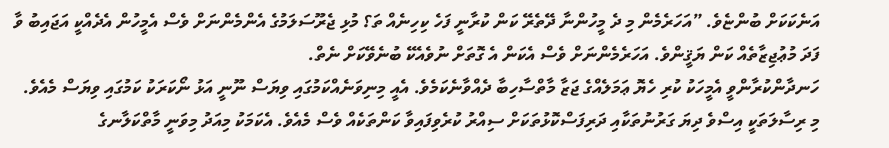އަނެކަކަށް ބުންޏެވެ. ”އަހަރެމެން މި ދެ މީހުންނާ ދޭތެރޭ ކަން ކުރާނީ ފަހެ ކިހިނެއް ތަ؟ މުޅި ޖެރޫސަލަމުގެ އެންމެންނަށް ވެސް އެމީހުން އެދެއްކީ އަޖައިބު ވާ ފަދަ މުޢުޖިޒާތެއް ކަން ޔަޤީންވެ. އަހަރެމެންނަށް ވެސް އެކަން އެ ގޮތަށް ނުވެއެކޭ ބުނެވޭކަށް ނެތް.
ހަނދާންކުރާންވީ އެމީހަކު ކުރި ހެޔޮ ޢަމަލެއްގެ ޖަޒާ މާތްސާހިބާ ދެއްވާނެކަމެވެ. އެއީ މިނިވަނެއްކަމުގައި ވިޔަސް ނޫނީ އަޅު ނޯކަރަކު ކަމުގައި ވިޔަސް މެއެވެ.
މި ރިސާލަތަކީ އިސްވެ ދިޔަ ގަރުނުތަކާއި ދަރިފަސްކޮޅުތަކަށް ސިއްރު ކުރެވިފައިވާ ކަންތަކެއް ވެސް މެއެވެ. އެކަމަކު މިއަދު މިވަނީ މާތްކަލާނގެ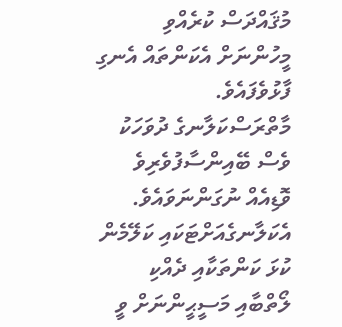މުޤައްދަސް ކުރެއްވި މީހުންނަށް އެކަންތައް އެނގި ފާޅުވެފައެވެ.
މާތްރަސްކަލާނގެ ދުވަހަކު ވެސް ބޭއިންސާފުވެރިވެ ވޮޑިއެއް ނުގަންނަވައެވެ. އެކަލާނގެއަށްޓަކައި ކަލޭމެން ކުޅަ ކަންތަކާއި ދެއްކި ލޯތްބާއި މަސީޙީންނަށް ވީ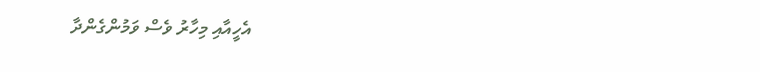އެހީއާއި މިހާރު ވެސް ވަމުންގެންދާ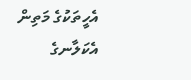އެހީތަކުގެ މަތިން އެކަލާނގެ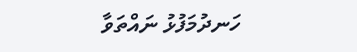ހަނދުމަފުޅު ނައްތަވާ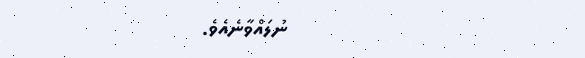ނުލައްވާނެއެވެ.